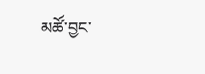མཚོ་བྱང་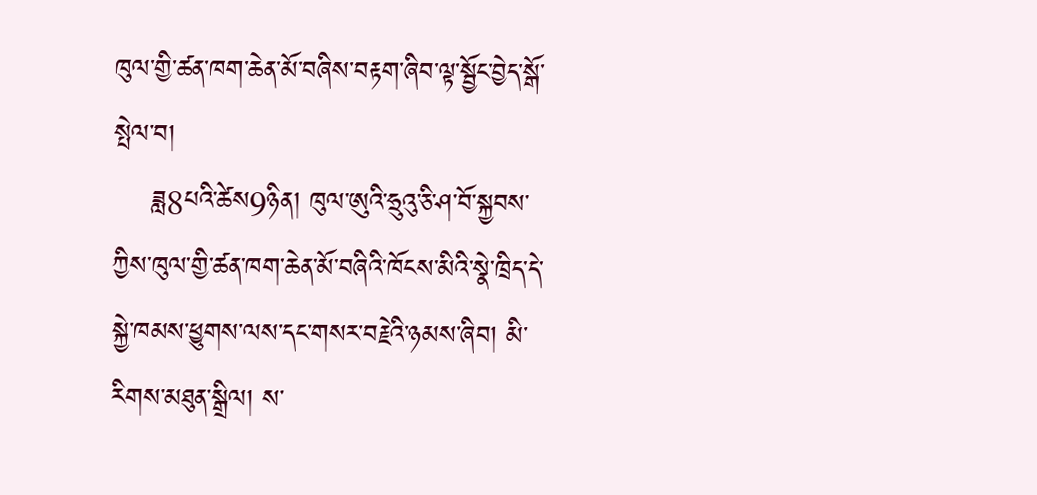ཁུལ་གྱི་ཚན་ཁག་ཆེན་མོ་བཞིས་བརྟག་ཞིབ་ལྟ་སྦྱོང་བྱེད་སྒོ་སྤེལ་བ།
    ཟླ8པའི་ཚེས9ཉིན། ཁུལ་ཨུའི་ཧྲུའུ་ཅི་ཤ་བོ་སྐྱབས་ཀྱིས་ཁུལ་གྱི་ཚན་ཁག་ཆེན་མོ་བཞིའི་ཁོངས་མིའི་སྣེ་ཁྲིད་དེ་སྐྱེ་ཁམས་ཕྱུགས་ལས་དང་གསར་བརྗེའི་ཉམས་ཞིབ། མི་རིགས་མཐུན་སྒྲིལ། ས་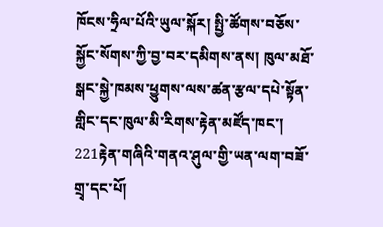ཁོངས་ཧྲིལ་པོའི་ཡུལ་སྐོར། སྤྱི་ཚོགས་བཅོས་སྐྱོང་སོགས་ཀྱི་བྱ་བར་དམིགས་ནས། ཁུལ་མཐོ་སྒང་སྐྱེ་ཁམས་ཕྱུགས་ལས་ཚན་རྩལ་དཔེ་སྟོན་གླིང་དང་ཁུལ་མི་རིགས་རྟེན་མཛོད་ཁང་། 221རྟེན་གཞིའི་གནའ་ཤུལ་གྱི་ཡན་ལག་བཟོ་གྲྭ་དང་པོ།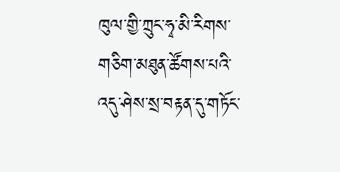ཁུལ་གྱི་ཀྲུང་ཧྭ་མི་རིགས་གཅིག་མཐུན་ཚོགས་པའི་འདུ་ཤེས་སྲ་བརྟན་དུ་གཏོང་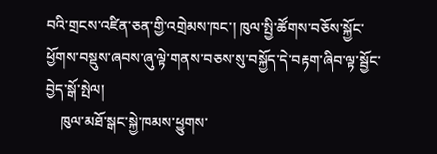བའི་གྲངས་འཛིན་ཅན་གྱི་འགྲེམས་ཁང་། ཁུལ་སྤྱི་ཚོགས་བཅོས་སྐྱོང་ཕྱོགས་བསྡུས་ཞབས་ཞུ་ལྟེ་གནས་བཅས་སུ་བསྐྱོད་དེ་བརྟག་ཞིབ་ལྟ་སྦྱོང་བྱེད་སྒོ་སྤེལ།
    ཁུལ་མཐོ་སྒང་སྐྱེ་ཁམས་ཕྱུགས་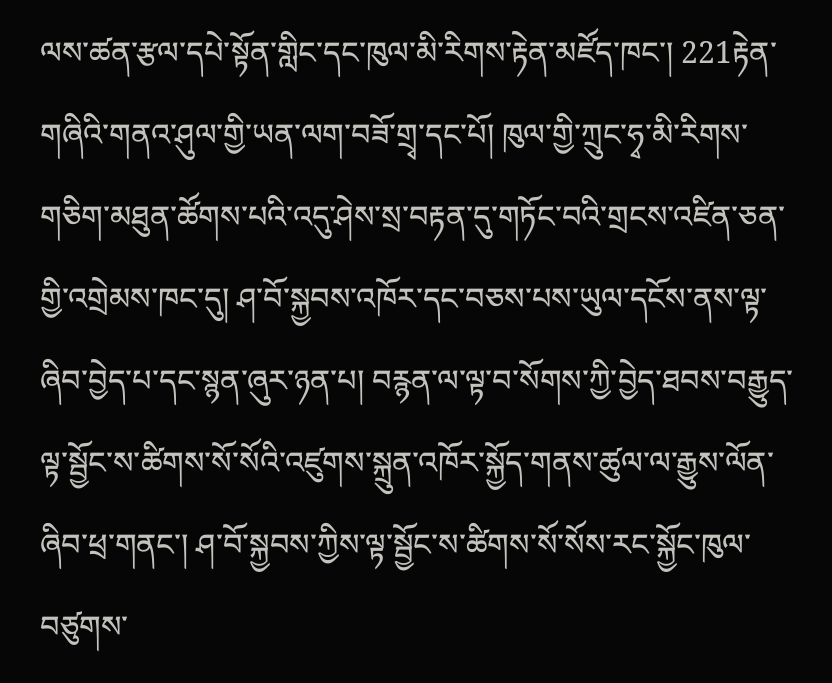ལས་ཚན་རྩལ་དཔེ་སྟོན་གླིང་དང་ཁུལ་མི་རིགས་རྟེན་མཛོད་ཁང་། 221རྟེན་གཞིའི་གནའ་ཤུལ་གྱི་ཡན་ལག་བཟོ་གྲྭ་དང་པོ། ཁུལ་གྱི་ཀྲུང་ཧྭ་མི་རིགས་གཅིག་མཐུན་ཚོགས་པའི་འདུ་ཤེས་སྲ་བརྟན་དུ་གཏོང་བའི་གྲངས་འཛིན་ཅན་གྱི་འགྲེམས་ཁང་དུ། ཤ་བོ་སྐྱབས་འཁོར་དང་བཅས་པས་ཡུལ་དངོས་ནས་ལྟ་ཞིབ་བྱེད་པ་དང་སྙན་ཞུར་ཉན་པ། བརྙན་ལ་ལྟ་བ་སོགས་ཀྱི་བྱེད་ཐབས་བརྒྱུད་ལྟ་སྦྱོང་ས་ཚིགས་སོ་སོའི་འཛུགས་སྐྲུན་འཁོར་སྐྱོད་གནས་ཚུལ་ལ་རྒྱུས་ལོན་ཞིབ་ཕྲ་གནང་། ཤ་བོ་སྐྱབས་ཀྱིས་ལྟ་སྦྱོང་ས་ཚིགས་སོ་སོས་རང་སྐྱོང་ཁུལ་བཙུགས་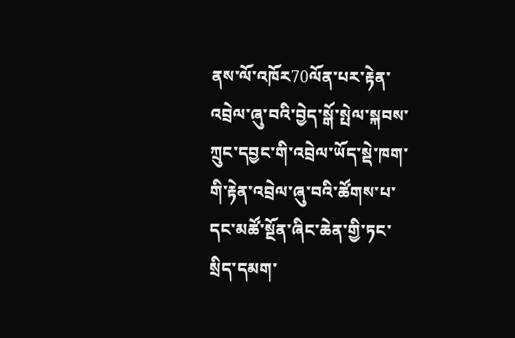ནས་ལོ་འཁོར70ལོན་པར་རྟེན་འབྲེལ་ཞུ་བའི་བྱེད་སྒོ་སྤེལ་སྐབས་ཀྲུང་དབྱང་གི་འབྲེལ་ཡོད་སྡེ་ཁག་གི་རྟེན་འབྲེལ་ཞུ་བའི་ཚོགས་པ་དང་མཚོ་སྔོན་ཞིང་ཆེན་གྱི་ཏང་སྲིད་དམག་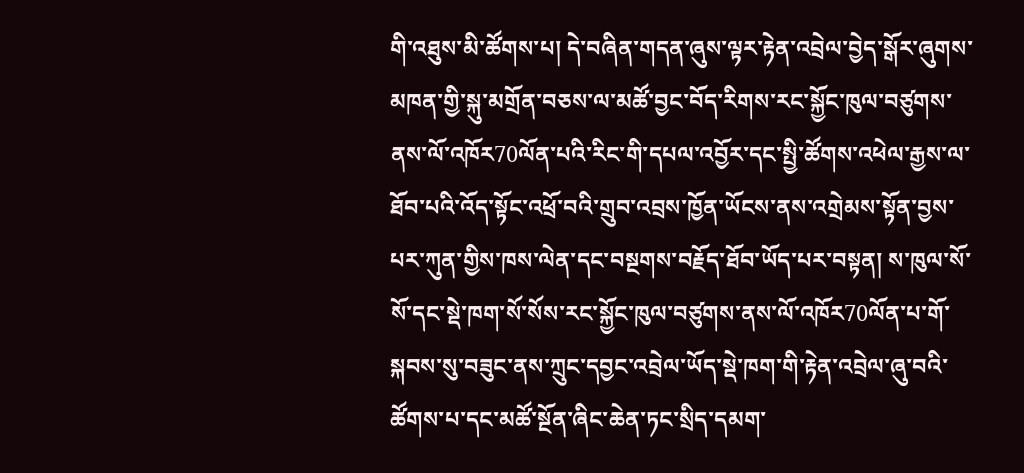གི་འཐུས་མི་ཚོགས་པ། དེ་བཞིན་གདན་ཞུས་ལྟར་རྟེན་འབྲེལ་བྱེད་སྒོར་ཞུགས་མཁན་གྱི་སྐུ་མགྲོན་བཅས་ལ་མཚོ་བྱང་བོད་རིགས་རང་སྐྱོང་ཁུལ་བཙུགས་ནས་ལོ་འཁོར70ལོན་པའི་རིང་གི་དཔལ་འབྱོར་དང་སྤྱི་ཚོགས་འཕེལ་རྒྱས་ལ་ཐོབ་པའི་འོད་སྟོང་འཕྲོ་བའི་གྲུབ་འབྲས་ཁྱོན་ཡོངས་ནས་འགྲེམས་སྟོན་བྱས་པར་ཀུན་གྱིས་ཁས་ལེན་དང་བསྔགས་བརྗོད་ཐོབ་ཡོད་པར་བསྟན། ས་ཁུལ་སོ་སོ་དང་སྡེ་ཁག་སོ་སོས་རང་སྐྱོང་ཁུལ་བཙུགས་ནས་ལོ་འཁོར70ལོན་པ་གོ་སྐབས་སུ་བཟུང་ནས་ཀྲུང་དབྱང་འབྲེལ་ཡོད་སྡེ་ཁག་གི་རྟེན་འབྲེལ་ཞུ་བའི་ཚོགས་པ་དང་མཚོ་སྔོན་ཞིང་ཆེན་ཏང་སྲིད་དམག་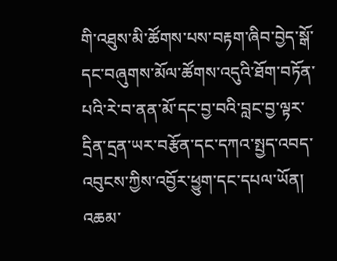གི་འཐུས་མི་ཚོགས་པས་བརྟག་ཞིབ་བྱེད་སྒོ་དང་བཞུགས་མོལ་ཚོགས་འདུའི་ཐོག་བཏོན་པའི་རེ་བ་ནན་མོ་དང་བྱ་བའི་བླང་བྱ་ལྟར་དྲིན་དྲན་ཡར་བརྩོན་དང་དཀའ་སྤྱད་འབད་འབུངས་ཀྱིས་འབྱོར་ཕྱུག་དང་དཔལ་ཡོན། འཆམ་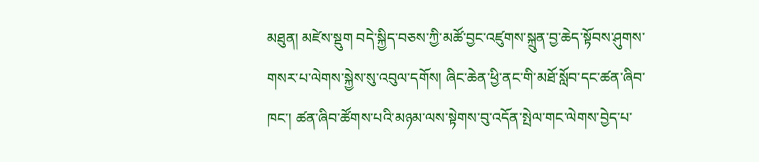མཐུན། མཛེས་སྡུག བདེ་སྐྱིད་བཅས་ཀྱི་མཚོ་བྱང་འཛུགས་སྐྲུན་བྱ་ཆེད་སྟོབས་ཤུགས་གསར་པ་ལེགས་སྐྱེས་སུ་འབུལ་དགོས། ཞིང་ཆེན་ཕྱི་ནང་གི་མཐོ་སློབ་དང་ཚན་ཞིབ་ཁང་། ཚན་ཞིབ་ཚོགས་པའི་མཉམ་ལས་སྟེགས་བུ་འདོན་སྤེལ་གང་ལེགས་བྱེད་པ་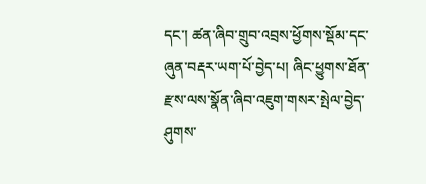དང་། ཚན་ཞིབ་གྲུབ་འབྲས་ཕྱོགས་སྡོམ་དང་ཞུན་བརྡར་ཡག་པོ་བྱེད་པ། ཞིང་ཕྱུགས་ཐོན་རྫས་ལས་སྣོན་ཞིབ་འཇུག་གསར་སྤེལ་བྱེད་ཤུགས་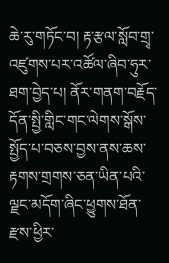ཆེ་རུ་གཏོང་བ། རྟ་རྩལ་སློབ་གྲྭ་འཛུགས་པར་འཚོལ་ཞིབ་ཧུར་ཐག་བྱེད་པ། ནོར་གནག་བརྗོད་དོན་སྤྱི་གླིང་གང་ལེགས་སྒོས་སྤྱོད་པ་བཅས་བྱས་ནས་ཆས་རྟགས་གྲགས་ཅན་ཡིན་པའི་ལྗང་མདོག་ཞིང་ཕྱུགས་ཐོན་རྫས་ཕྱིར་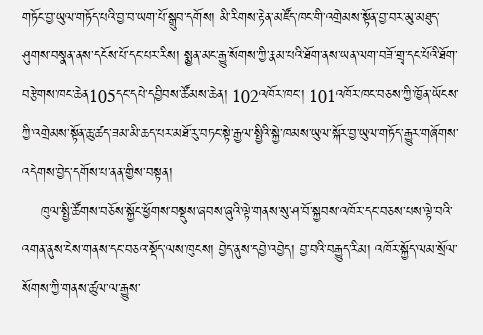གཏོང་བྱ་ཡུལ་གཏོད་པའི་བྱ་བ་ཡག་པོ་སྒྲུབ་དགོས། མི་རིགས་རྟེན་མཛོད་ཁང་གི་འགྲེམས་སྟོན་བྱ་བར་མུ་མཐུད་ཤུགས་བསྣན་ནས་དངོས་པོ་དང་པར་རིས། སྨྱན་མང་རྒྱུ་སོགས་ཀྱི་རྣམ་པའི་ཐོག་ནས་ཡན་ལག་བཟོ་གྲྭ་དང་པོའི་ཐོག་བརྩེགས་ཁང་ཆེན105དང་དཔེ་དབྱིབས་ཚོམས་ཆེན། 102འཁོར་ཁང་། 101འཁོར་ཁང་བཅས་ཀྱི་ཁྱོན་ཡོངས་ཀྱི་འགྲེམས་སྟོན་ཆུ་ཚད་ཟམ་མི་ཆད་པར་མཐོ་རུ་བཏང་སྟེ་རྒྱལ་སྤྱིའི་སྐྱེ་ཁམས་ཡུལ་སྐོར་བྱ་ཡུལ་གཏོད་རྒྱུར་གཞོགས་འདེགས་བྱེད་དགོས་པ་ནན་གྱིས་བསྟན།
    ཁུལ་སྤྱི་ཚོགས་བཅོས་སྐྱོང་ཕྱོགས་བསྡུས་ཞབས་ཞུའི་ལྟེ་གནས་སུ་ཤ་བོ་སྐྱབས་འཁོར་དང་བཅས་པས་ལྟེ་བའི་འགན་ནུས་ངེས་གནས་དང་བཅའ་སྡོད་ལས་ཁུངས། བྱེད་ནུས་དབྱེ་འབྱེད། བྱ་བའི་བརྒྱུད་རིམ། འཁོར་སྐྱོད་ལམ་སྲོལ་སོགས་ཀྱི་གནས་ཚུལ་ལ་རྒྱུས་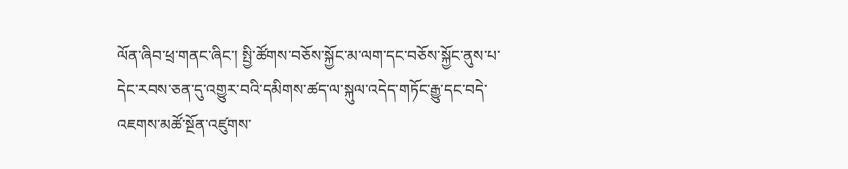ལོན་ཞིབ་ཕྲ་གནང་ཞིང་། སྤྱི་ཚོགས་བཅོས་སྐྱོང་མ་ལག་དང་བཅོས་སྐྱོང་ནུས་པ་དེང་རབས་ཅན་དུ་འགྱུར་བའི་དམིགས་ཚད་ལ་སྐུལ་འདེད་གཏོང་རྒྱུ་དང་བདེ་འཇགས་མཚོ་སྔོན་འཛུགས་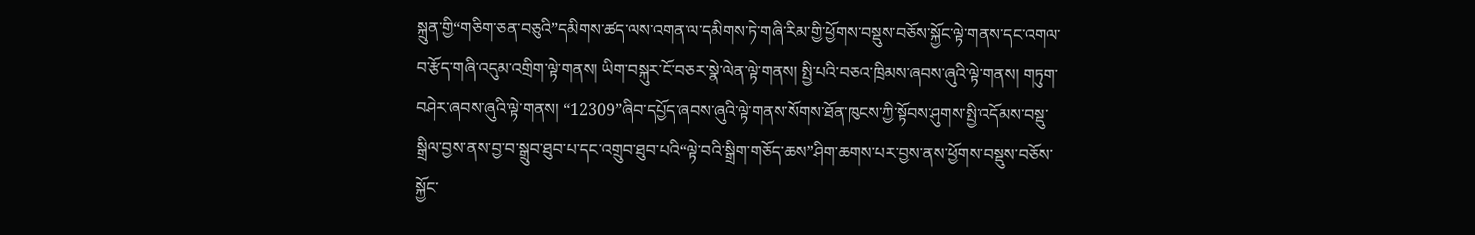སྐྲུན་གྱི“གཅིག་ཅན་བཅུའི”དམིགས་ཚད་ལས་འགན་ལ་དམིགས་ཏེ་གཞི་རིམ་གྱི་ཕྱོགས་བསྡུས་བཅོས་སྐྱོང་ལྟེ་གནས་དང་འགལ་བ་རྩོད་གཞི་འདུམ་འགྲིག་ལྟེ་གནས། ཡིག་བསྐུར་ངོ་བཅར་སྣེ་ལེན་ལྟེ་གནས། སྤྱི་པའི་བཅའ་ཁྲིམས་ཞབས་ཞུའི་ལྟེ་གནས། གཏུག་བཤེར་ཞབས་ཞུའི་ལྟེ་གནས། “12309”ཞིབ་དཔྱོད་ཞབས་ཞུའི་ལྟེ་གནས་སོགས་ཐོན་ཁུངས་ཀྱི་སྟོབས་ཤུགས་སྤྱི་འདོམས་བསྡུ་སྒྲིལ་བྱས་ནས་བྱ་བ་སྒྲུབ་ཐུབ་པ་དང་འགྲུབ་ཐུབ་པའི“ལྟེ་བའི་སྒྲིག་གཅོད་ཆས”ཤིག་ཆགས་པར་བྱས་ནས་ཕྱོགས་བསྡུས་བཅོས་སྐྱོང་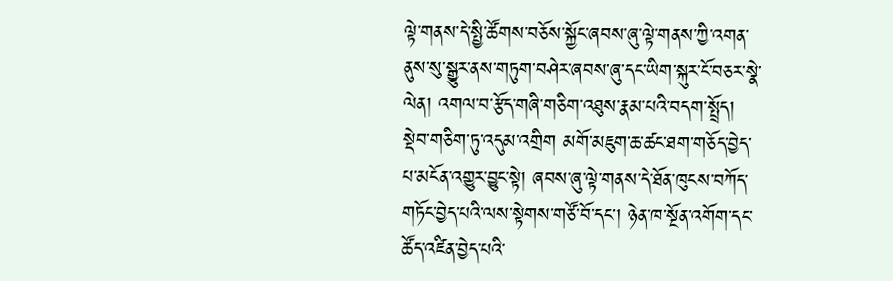ལྟེ་གནས་དེ་སྤྱི་ཚོགས་བཅོས་སྐྱོང་ཞབས་ཞུ་ལྟེ་གནས་ཀྱི་འགན་ནུས་སུ་སྒྱུར་ནས་གཏུག་བཤེར་ཞབས་ཞུ་དང་ཡིག་སྐུར་ངོ་བཅར་སྣེ་ལེན། འགལ་བ་རྩོད་གཞི་གཅིག་འཐུས་རྣམ་པའི་བདག་སྤྲོད། སྡེབ་གཅིག་ཏུ་འདུམ་འགྲིག མགོ་མཇུག་ཆ་ཚང་ཐག་གཅོད་བྱེད་པ་མངོན་འགྱུར་བྱུང་སྟེ། ཞབས་ཞུ་ལྟེ་གནས་དེ་ཐོན་ཁུངས་བཀོད་གཏོང་བྱེད་པའི་ལས་སྟེགས་གཙོ་བོ་དང་། ཉེན་ཁ་སྔོན་འགོག་དང་ཚོད་འཛིན་བྱེད་པའི་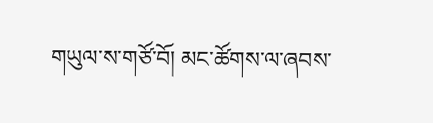གཡུལ་ས་གཙོ་བོ། མང་ཚོགས་ལ་ཞབས་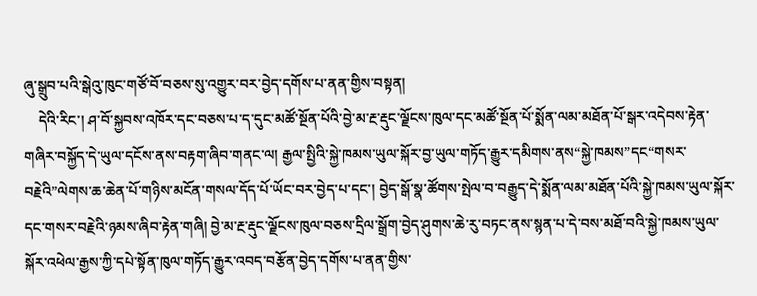ཞུ་སྒྲུབ་པའི་སྒེའུ་ཁུང་གཙོ་བོ་བཅས་སུ་འགྱུར་བར་བྱེད་དགོས་པ་ནན་གྱིས་བསྟན།
    དེའི་རིང་། ཤ་བོ་སྐྱབས་འཁོར་དང་བཅས་པ་ད་དུང་མཚོ་སྔོན་པོའི་བྱེ་མ་རྔ་རྡུང་ལྗོངས་ཁུལ་དང་མཚོ་སྔོན་པོ་སྨོན་ལམ་མཐོན་པོ་སྒར་འདེབས་རྟེན་གཞིར་བསྐྱོད་དེ་ཡུལ་དངོས་ནས་བརྟག་ཞིབ་གནང་ལ། རྒྱལ་སྤྱིའི་སྐྱེ་ཁམས་ཡུལ་སྐོར་བྱ་ཡུལ་གཏོད་རྒྱུར་དམིགས་ནས“སྐྱེ་ཁམས”དང“གསར་བརྗེའི”ལེགས་ཆ་ཆེན་པོ་གཉིས་མངོན་གསལ་དོད་པོ་ཡོང་བར་བྱེད་པ་དང་། བྱེད་སྒོ་སྣ་ཚོགས་སྤེལ་བ་བརྒྱུད་དེ་སྨོན་ལམ་མཐོན་པོའི་སྐྱེ་ཁམས་ཡུལ་སྐོར་དང་གསར་བརྗེའི་ཉམས་ཞིབ་རྟེན་གཞི། བྱེ་མ་རྔ་རྡུང་ལྗོངས་ཁུལ་བཅས་དྲིལ་སྒྲོག་བྱེད་ཤུགས་ཆེ་རུ་བཏང་ནས་སྙན་པ་དེ་བས་མཐོ་བའི་སྐྱེ་ཁམས་ཡུལ་སྐོར་འཕེལ་རྒྱས་ཀྱི་དཔེ་སྟོན་ཁུལ་གཏོད་རྒྱུར་འབད་བརྩོན་བྱེད་དགོས་པ་ནན་གྱིས་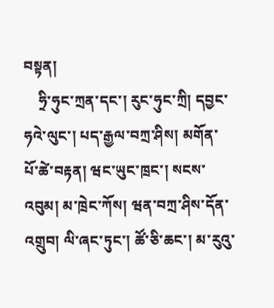བསྟན།
    ཧྲི་ཧུང་ཀྲན་དང་། རུང་ཧུང་ཀྲི། དབྱང་ཧའེ་ལུང་། པད་རྒྱལ་བཀྲ་ཤིས། མགོན་པོ་ཚེ་བརྟན། ཝང་ཡུང་ཁྲང་། སངས་འབུམ། མ་ཁྲེང་ཀོས། ཝན་བཀྲ་ཤིས་དོན་འགྲུབ། ལི་ཞང་ཏུང་། ཚོ་ཅི་ཆང་། མ་རུའུ་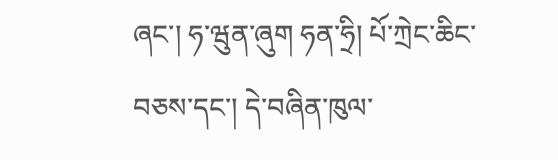ཞང་། ཧ་ཝུན་ཞུག ཧན་ཧྲི། པོ་ཀྲེང་ཆིང་བཅས་དང་། དེ་བཞིན་ཁུལ་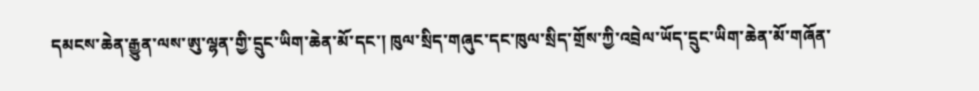དམངས་ཆེན་རྒྱུན་ལས་ཨུ་ལྷན་གྱི་དྲུང་ཡིག་ཆེན་མོ་དང་། ཁུལ་སྲིད་གཞུང་དང་ཁུལ་སྲིད་གྲོས་ཀྱི་འབྲེལ་ཡོད་དྲུང་ཡིག་ཆེན་མོ་གཞོན་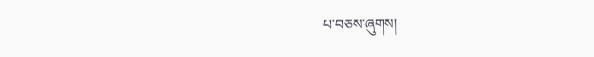པ་བཅས་ཞུགས།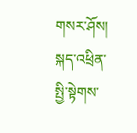གསར་ཤོས།
སྐད་འཕྲིན་སྤྱི་སྟེགས་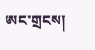ཨང་གྲངས།